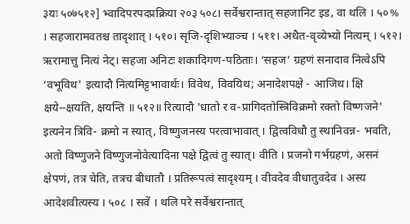३यः ५०७५१२] भ्वादिपरपदप्रक्रिया २०३ ५०८। सर्वेश्वरान्तात् सहजानिट इड, वा थलि । ५०% । सहजारामवतश्च तादृशात् । ५१०। सृजि-दृशिभ्याञ्च । ५११। अथैत-वृव्येभ्यो नित्यम् । ५१२। ऋरामात्तु नित्यं नेट्। सहजा अनिटः शकादिगण-पठिताः। ‘सहज’ ग्रहणं सनादाव नित्वेऽपि ‘वभूविथ' इत्यादौ नित्यमिट्टभावार्थः। विवेथ, विवयिथ; अनादेशपक्षे - आजिथ। क्षि क्षये--क्षयति, क्षयन्ति ॥ ५१२॥ रित्यादौ 'धातो र व-प्रागिदतोस्त्रिविक्रमो रक्तो विष्णजने' इत्यनेन त्रिवि- क्रमो न स्यात्, विष्णुजनस्य परत्वाभावात् । द्वित्वविधौ तु स्थानिवन्न- भवति, अतो विष्णुजने विष्णुजनोवेत्यादिना पक्षे द्वित्वं तु स्यात्। वीति । प्रजनो गर्भग्रहणं, असनं क्षेपणं, तत्र चेति, तत्रच बीधातौ । प्रतिरूपत्वं सादृश्यम् । वीवदेव वीधातुवदेव । अस्य आदेशवीत्यस्य । ५०८ । सवें । थलि परे सर्वेश्वरान्तात्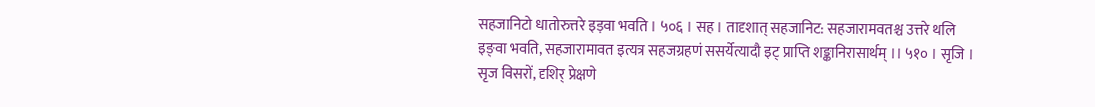सहजानिटो धातोरुत्तरे इड़वा भवति । ५०६ । सह । तादृशात् सहजानिट: सहजारामवतश्च उत्तरे थलि इङ्वा भवति, सहजारामावत इत्यत्र सहजग्रहणं ससर्येत्यादौ इट् प्राप्ति शङ्कानिरासार्थम् ।। ५१० । सृजि । सृज विसरों, दृशिर् प्रेक्षणे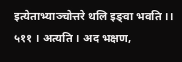इत्येताभ्याञ्चोत्तरे थलि इङ्वा भवति ।। ५११ । अत्यति । अद भक्षण,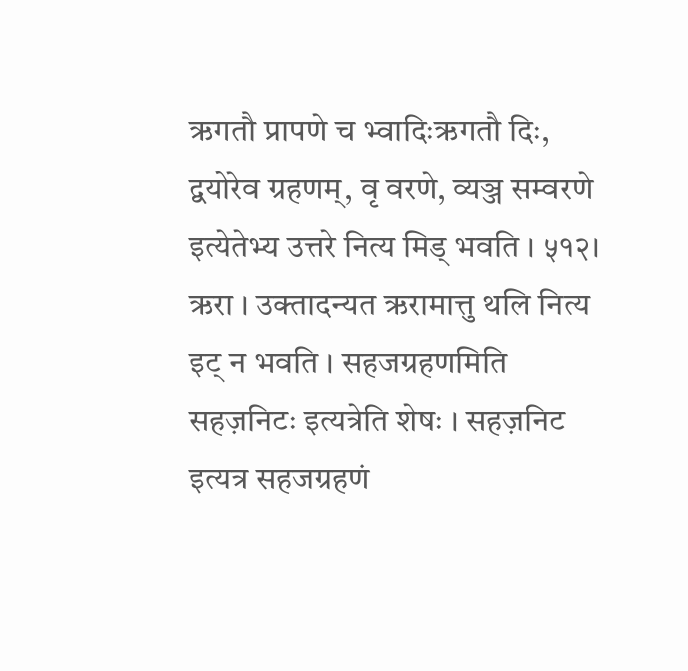ऋगतौ प्रापणे च भ्वादिःऋगतौ दिः, द्वयोरेव ग्रहणम्, वृ वरणे, व्यञ्ज सम्वरणे इत्येतेभ्य उत्तरे नित्य मिड् भवति । ५१२। ऋरा । उक्तादन्यत ऋरामात्तु थलि नित्य इट् न भवति । सहजग्रहणमिति सहज़निटः इत्यत्रेति शेषः । सहज़निट इत्यत्र सहजग्रहणं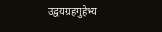उद्वयग्रहगुहेभ्य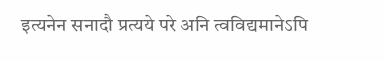इत्यनेन सनादौ प्रत्यये परे अनि त्वविद्यमानेऽपि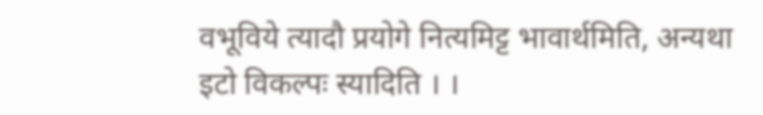वभूविये त्यादौ प्रयोगे नित्यमिट्ट भावार्थमिति, अन्यथा इटो विकल्पः स्यादिति । ।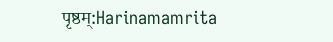पृष्ठम्:Harinamamrita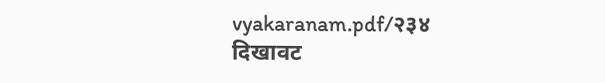vyakaranam.pdf/२३४
दिखावट